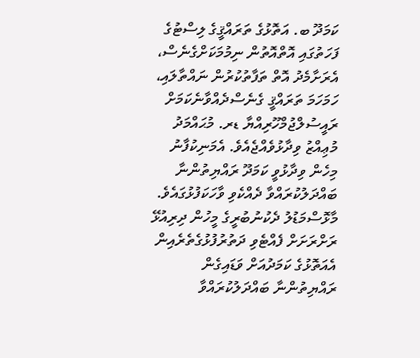ކަމަދޫ ބ. އަތޮޅުގެ ތަރައްޤީގެ ލިސްޓުގެ ފަހަތުގައި އޮތްއޮތުން ނިމުމަކަށްގެނެސް، އެރަށާމެދު އޮތް ތަފާތުކުރުން ނައްތާލައި، ހަމަހަމަ ތަރައްޤީ ގެނެސްދެއްވާނެކަމަށް ރައީސުލްޖުމްހޫރިއްޔާ ޑރ. މުޙައްމަދު މުޢިއްޒު ވިދާޅުވެއްޖެއެވެ. އެމަނިކުފާނު މިހެން ވިދާޅުވީ ކަމަދޫ ރައްޔިތުންނާ ބައްދަލުކުރައްވާ ދެއްކެވި ވާހަކަފުޅުގައެވެ.
މާޅޮސްމަޑުލު ދެކުނުބުރީގެ މީހުން ދިރިއުޅޭ ރަށްރަށަށް ފެއްޓެވި ދަތުރުފުޅުގެތެރެއިން އެއަތޮޅުގެ ކަމަދުއަށް ވަޑައިގެން ރައްޔިތުންނާ ބައްދަލުކުރައްވާ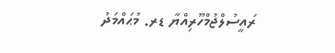ރައީސުލްޖުމްހޫރިއްޔާ ޑރ. މުޙައްމަދު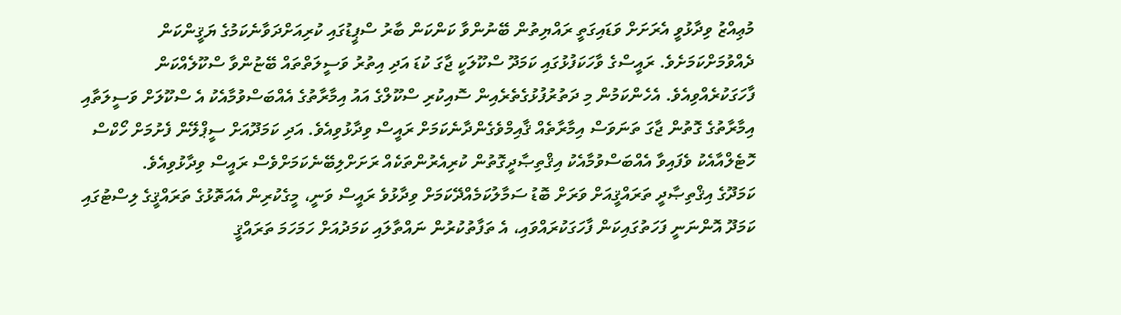މުޢިއްޒު ވިދާޅުވީ އެރަށަށް ވަޑައިގަތީ ރައްޔިތުން ބޭނުންވާ ކަންކަން ބާރު ސްޕީޑުގައި ކުރިއަށްދަވާނެކަމުގެ ޔަޤީންކަން ދެއްވުމަށްކަމަށެވެ. ރައީސްގެ ވާހަކަފުޅުގައި ކަމަދޫ ސްކޫލަކީ ޖާގަ ކުޑަ އަދި އިތުރު ވަސީލަތްތައް ބޭޏުންވާ ސްކޫލެއްކަން ފާހަގަކުރެއްވިއެވެ. އެހެންކަމުން މި ދަތުރުފުޅުގެތެރެއިން ސޮއިކުރި ސްކޫލްގެ އައު އިމާރާތުގެ އެއްބަސްވުމާއެކު އެ ސްކޫލަށް ވަސީލަތާއި އިމާރާތުގެ ގޮތުން ޖާގަ ތަނަވަސް އިމާރާތެއް ޤާއިމްވެގެންދާނެކަމަށް ރައީސް ވިދާޅުވިއެވެ. އަދި ކަމަދޫއަށް ސީޕްލޭން ފެށުމަށް ހޯކްސް ހޮޓެލްއާއެކު ވެފައިވާ އެއްބަސްވުމާއެކު އިޤްތިޞާދީގޮތުން ކުރިއެރުންތަކެއް ރަށަށްލިބޭނެކަމަށްވެސް ރައީސް ވިދާޅުވިއެވެ.
ކަމަދޫގެ އިޤްތިޞާދީ ތަރައްޤީއަށް ވަރަށް ބޮޑު ސަމާލުކަމެއްދޭކަމަށް ވިދާޅުވެ ރައީސް ވަނީ، މީގެކުރިން އެއަތޮޅުގެ ތަރައްޤީގެ ލިސްޓުގައި ކަމަދޫ އޮންނަނީ ފަހަތުގައިކަން ފާހަގަކުރައްވައި، އެ ތަފާތުކުރުން ނައްތާލައި ކަމަދުއަށް ހަމަހަމަ ތަރައްޤީ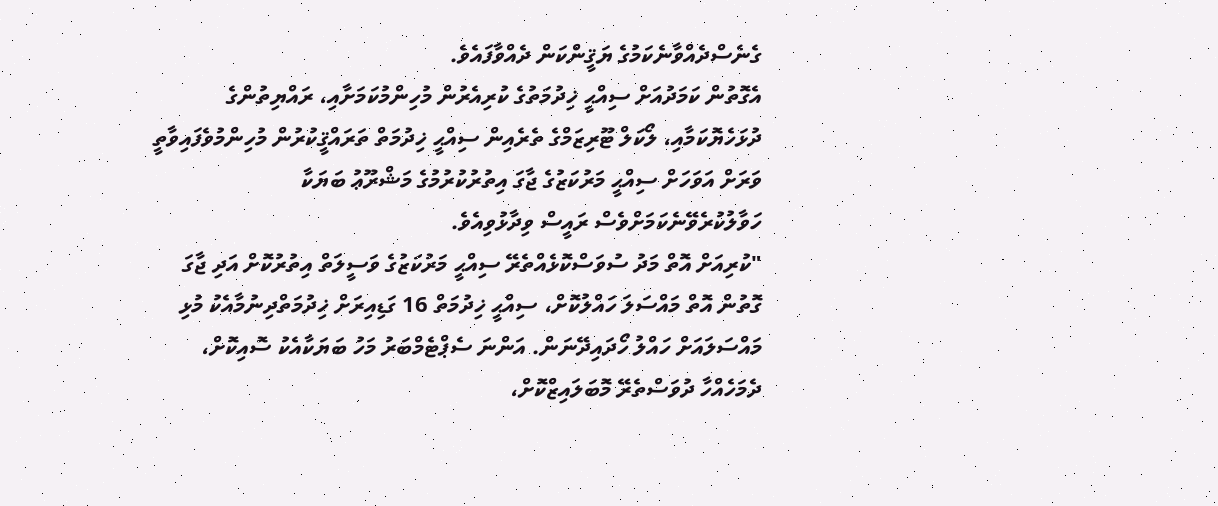ގެނެސްދެއްވާނެކަމުގެ ޔަޤީންކަން ދެއްވާފައެވެ.
އެގޮތުން ކަމަދުއަށް ސިއްޙީ ޚިދުމަތުގެ ކުރިއެރުން މުހިންމުކަމަށާއި، ރައްޔިތުންގެ ދުޅަހެޔޮކަމާއި، ލޯކަލް ޓޫރިޒަމްގެ ތެރެއިން ސިއްޙީ ޚިދުމަތް ތަރައްޤީކުރުން މުހިންމުވެފައިވާތީ ވަރަށް އަވަހަށް ސިއްޙީ މަރުކަޒުގެ ޖާގަ އިތުރުކުރުމުގެ މަޝްރޫޢު ބަޔަކާ ހަވާލުކުރެވޭނެކަމަށްވެސް ރައީސް ވިދާޅުވިއެވެ.
"ކުރިއަށް އޮތް މަދު ސުވަސްކޮޅެއްތެރޭ ސިއްޙީ މަރުކަޒުގެ ވަސީލަތް އިތުރުކޮށް އަދި ޖާގަ ގޮތުން އޮތް މައްސަލަ ހައްލުކޮށް، ސިއްޙީ ޚިދުމަތް 16 ގަޑިއިރަށް ޚިދުމަތްދިނުމާއެކު މުޅި މައްސަލައަށް ހައްލު ހޯދައިދޭނަން. އަންނަ ސެޕްޓެމްބަރު މަހު ބަޔަކާއެކު ސޮއިކޮށް، ދެމަހެއްހާ ދުވަސްތެރޭ މޮބަލައިޒްކޮށް،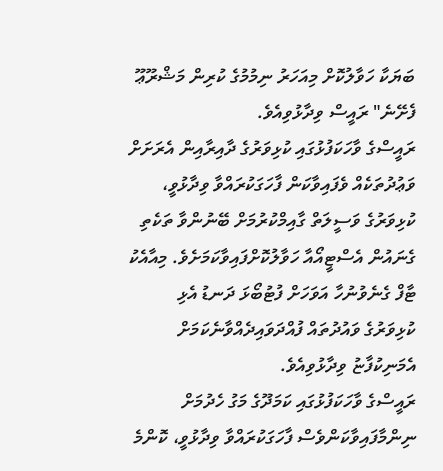ބަޔަކާ ހަވާލުކޮށް މިއަހަރު ނިމުމުގެ ކުރިން މަޝްރޫޢޫ ފެށޭނެ" ރައީސް ވިދާޅުވިއެވެ.
ރައީސްގެ ވާހަކަފުޅުގައި ކުޅިވަރުގެ ދާއިރާއިން އެރަށަށް ވަޢުދުތަކެއް ވެފައިވާކަން ފާހަގަކުރައްވާ ވިދާޅުވީ، ކުޅިވަރުގެ ވަސީލަތް ގާއިމްކުރުމަށް ބޭނުންވާ ތަކެތި ގެނައުން އެސްޓީއޯއާ ހަވާލުކޮށްފައިވާކަމަށެވެ. މިއާއެކު ޓާފް ގެނެވުނުހާ އަވަހަށް ފުޓުބޯޅަ ދަނޑު އެޅި ކުޅިވަރުގެ ވައުދުތައް ފުއްދަވައިދެއްވާނެކަމަށް އެމަނިކުފާޏު ވިދާޅުވިއެވެ.
ރައީސްގެ ވާހަކަފުޅުގައި ކަމަދޫގެ މަގު ހެދުމަށް ނިންމާފައިވާކަންވެސް ފާހަގަކުރައްވާ ވިދާޅުވީ، ކޮންމެ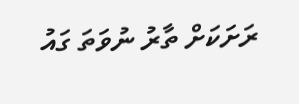ރަށަކަށް ތާރު ނުވަތަ ގައު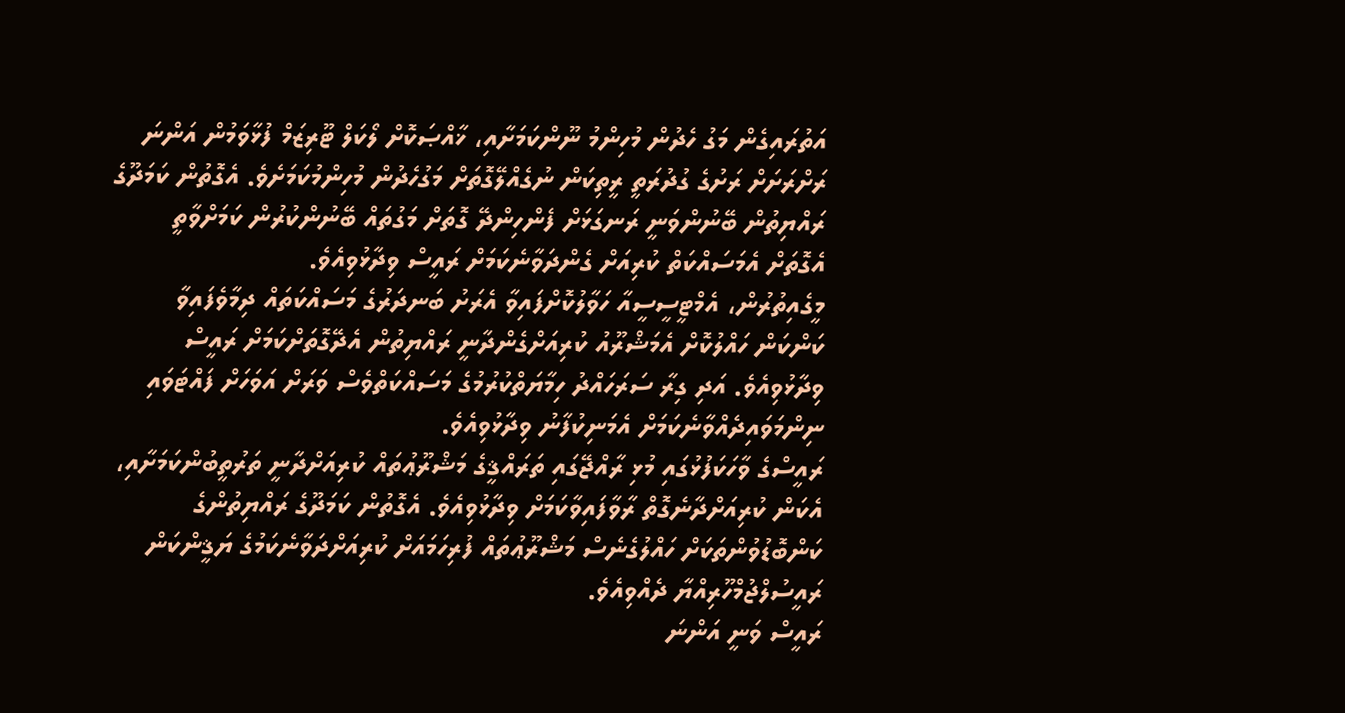އަތުރައިގެން މަގު ހެދުން މުހިންމު ނޫންކަމަށާއި، ޚާއްޞަކޮށް ލޯކަލް ޓޫރިޒަމް ފުޅާވަމުން އަންނަ ރަށްރަށަށް ރަށުގެ ގުދުރަތީ ރީތިކަން ނުގެއްލޭގޮތަށް މަގުހެދުން މުހިންމުކަމަށެވެ. އެގޮތުން ކަމަދޫގެ ރައްޔިތުން ބޭނުންވަނީ ރަނގަޅަށް ފެންހިންދޭ ގޮތަށް މަގުތައް ބޭނުންކުރުން ކަމަށްވާތީ އެގޮތަށް އެމަސައްކަތް ކުރިއަށް ގެންދަވާނެކަމަށް ރައީސް ވިދާޅުވިއެވެ.
މީގެއިތުރުން، އެމްޓީސީސީއާ ހަވާލުކޮށްފައިވާ އެރަށު ބަނދަރުގެ މަސައްކަތައް ދިމާވެފައިވާ ކަންކަން ހައްލުކޮށް އެމަޝްރޫއު ކުރިއަށްގެންދާނީ ރައްޔިތުން އެދޭގޮތަށްކަމަށް ރައީސް ވިދާޅުވިއެވެ. އަދި ގިރާ ސަރަހައްދު ހިމާޔަތްކުރުމުގެ މަސައްކަތްވެސް ވަރަށް އަވަހަށް ފައްޓަވައި ނިންމަވައިދެއްވާނެކަމަށް އެމަނިކުފާނު ވިދާޅުވިއެވެ.
ރައީސްގެ ވާހަކަފުޅުގައި މުޅި ރާއްޖޭގައި ތަރައްޤީގެ މަޝްރޫޢުތައް ކުރިއަށްދާނީ ތަރުތީބުންކަމަށާއި، އެކަން ކުރިއަށްދާނެގޮތް ރާވާފައިވާކަމަށް ވިދާޅުވިއެވެ. އެގޮތުން ކަމަދޫގެ ރައްޔިތުންގެ ކަންބޮޑުވުންތަކަށް ހައްލުގެނެސް މަޝްރޫޢުތައް ފުރިހަމައަށް ކުރިއަށްދަވާނެކަމުގެ ޔަޤީންކަން ރައީސުލްޖުމްހޫރިއްޔާ ދެއްވިއެވެ.
ރައީސް ވަނީ އަންނަ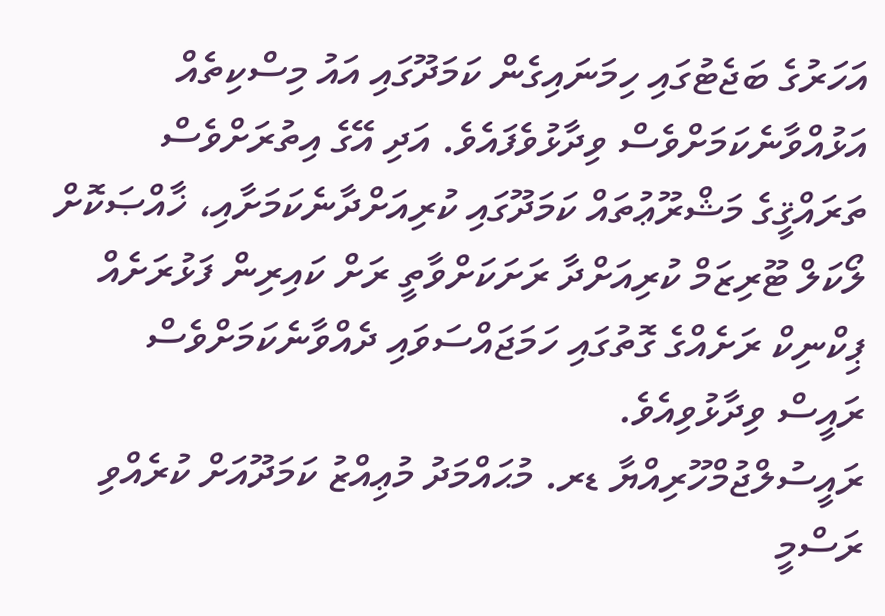އަހަރުގެ ބަޖެޓުގައި ހިމަނައިގެން ކަމަދޫގައި އައު މިސްކިތެއް އަޅުއްވާނެކަމަށްވެސް ވިދާޅުވެފައެވެ. އަދި އޭގެ އިތުރަށްވެސް ތަރައްޤީގެ މަޝްރޫޢުތައް ކަމަދޫގައި ކުރިއަށްދާނެކަމަށާއި، ޚާއްޞަކޮށް ލޯކަލް ޓޫރިޒަމް ކުރިއަށްދާ ރަށަކަށްވާތީ ރަށް ކައިރިން ފަޅުރަށެއް ޕިކްނިކް ރަށެއްގެ ގޮތުގައި ހަމަޖައްސަވައި ދެއްވާނެކަމަށްވެސް ރައީސް ވިދާޅުވިއެވެ.
ރައީސުލްޖުމްހޫރިއްޔާ ޑރ. މުޙައްމަދު މުޢިއްޒު ކަމަދޫއަށް ކުރެއްވި ރަސްމީ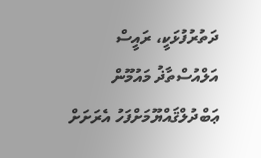ދަތުރުފުޅަކީ، ރައީސް އަލްއުސްތާޛު މައުމޫން ޢަބްދުލްޤައްޔޫމަށްފަހު އެރަށަށް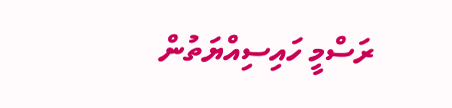ރަސްމީ ހައިސިއްޔަތުން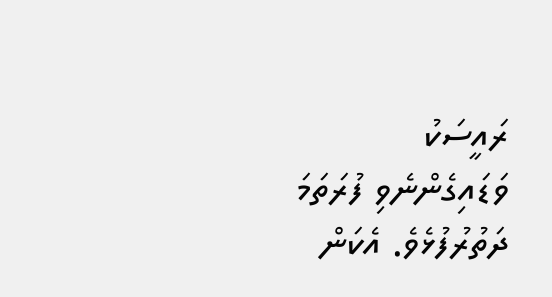ރައީސަކު ވަޑައިގެންނެވި ފުރަތަމަ ދަތުރުފުޅެވެ. އެކަން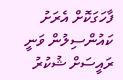ފާހަގަކޮށް އެރަށު ކައުންސިލުން ވަނީ ރައީސަށް ޝުކުރު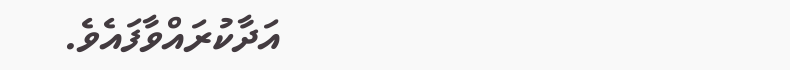އަދާކުރައްވާފައެވެ.